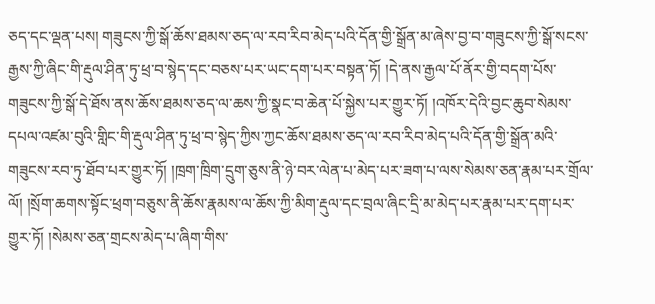ཅད་དང་ལྡན་པས། གཟུངས་ཀྱི་སྒོ་ཆོས་ཐམས་ཅད་ལ་རབ་རིབ་མེད་པའི་དོན་གྱི་སྒྲོན་མ་ཞེས་བྱ་བ་གཟུངས་ཀྱི་སྒོ་སངས་རྒྱས་ཀྱི་ཞིང་གི་རྡུལ་ཤིན་ཏུ་ཕྲ་བ་སྙེད་དང་བཅས་པར་ཡང་དག་པར་བསྟན་ཏོ། །དེ་ནས་རྒྱལ་པོ་ནོར་གྱི་བདག་པོས་གཟུངས་ཀྱི་སྒོ་དེ་ཐོས་ནས་ཆོས་ཐམས་ཅད་ལ་ཆས་ཀྱི་སྣང་བ་ཆེན་པོ་སྐྱེས་པར་གྱུར་ཏོ། །འཁོར་དེའི་བྱང་ཆུབ་སེམས་དཔལ་འཛམ་བུའི་གླིང་གི་རྡུལ་ཤིན་ཏུ་ཕྲ་བ་སྙེད་ཀྱིས་ཀྱང་ཆོས་ཐམས་ཅད་ལ་རབ་རིབ་མེད་པའི་དོན་གྱི་སྒྲོན་མའི་གཟུངས་རབ་ཏུ་ཐོབ་པར་གྱུར་ཏོ། །ཁྲག་ཁྲིག་དྲུག་ཅུས་ནི་ཉེ་བར་ལེན་པ་མེད་པར་ཟག་པ་ལས་སེམས་ཅན་རྣམ་པར་གྲོལ་ལོ། །སྲོག་ཆགས་སྟོང་ཕྲག་བཅུས་ནི་ཆོས་རྣམས་ལ་ཆོས་ཀྱི་མིག་རྡུལ་དང་བྲལ་ཞིང་དྲི་མ་མེད་པར་རྣམ་པར་དག་པར་གྱུར་ཏོ། །སེམས་ཅན་གྲངས་མེད་པ་ཞིག་གིས་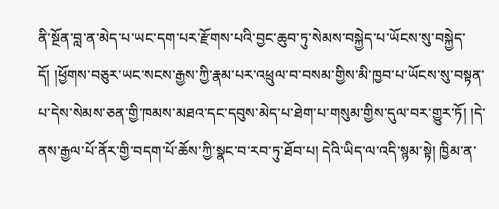ནི་སྔོན་བླ་ན་མེད་པ་ཡང་དག་པར་རྫོགས་པའི་བྱང་ཆུབ་ཏུ་སེམས་བསྐྱེད་པ་ཡོངས་སུ་བསྐྱེད་དོ། །ཕྱོགས་བཅུར་ཡང་སངས་རྒྱས་ཀྱི་རྣམ་པར་འཕྲུལ་བ་བསམ་གྱིས་མི་ཁྱབ་པ་ཡོངས་སུ་བསྟན་པ་དེས་སེམས་ཅན་གྱི་ཁམས་མཐའ་དང་དབུས་མེད་པ་ཐེག་པ་གསུམ་གྱིས་དུལ་བར་གྱུར་ཏོ། །དེ་ནས་རྒྱལ་པོ་ནོར་གྱི་བདག་པོ་ཆོས་ཀྱི་སྣང་བ་རབ་ཏུ་ཐོབ་པ། དེའི་ཡིད་ལ་འདི་སྙམ་སྟེ། ཁྱིམ་ན་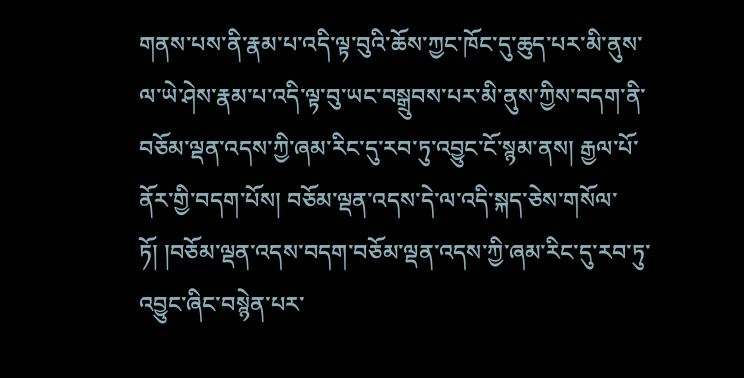གནས་པས་ནི་རྣམ་པ་འདི་ལྟ་བུའི་ཆོས་ཀྱང་ཁོང་དུ་ཆུད་པར་མི་ནུས་ལ་ཡེ་ཤེས་རྣམ་པ་འདི་ལྟ་བུ་ཡང་བསྒྲུབས་པར་མི་ནུས་ཀྱིས་བདག་ནི་བཅོམ་ལྡན་འདས་ཀྱི་ཞམ་རིང་དུ་རབ་ཏུ་འབྱུང་ངོ་སྙམ་ནས། རྒྱལ་པོ་ནོར་གྱི་བདག་པོས། བཅོམ་ལྡན་འདས་དེ་ལ་འདི་སྐད་ཅེས་གསོལ་ཏོ། །བཅོམ་ལྡན་འདས་བདག་བཅོམ་ལྡན་འདས་ཀྱི་ཞམ་རིང་དུ་རབ་ཏུ་འབྱུང་ཞིང་བསྙེན་པར་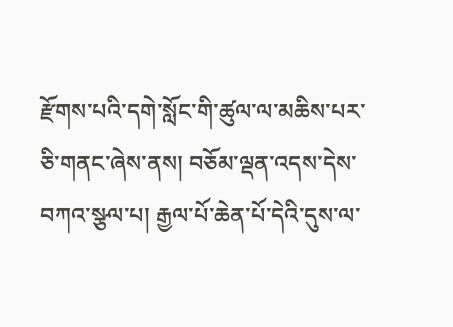རྫོགས་པའི་དགེ་སློང་གི་ཚུལ་ལ་མཆིས་པར་ཅི་གནང་ཞེས་ནས། བཅོམ་ལྡན་འདས་དེས་བཀའ་སྩལ་པ། རྒྱལ་པོ་ཆེན་པོ་དེའི་དུས་ལ་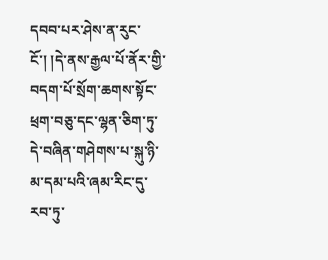དབབ་པར་ཤེས་ན་རུང་ངོ་། །དེ་ནས་རྒྱལ་པོ་ནོར་གྱི་བདག་པོ་སྲོག་ཆགས་སྟོང་ཕྲག་བཅུ་དང་ལྷན་ཅིག་ཏུ་དེ་བཞིན་གཤེགས་པ་སྐུ་ཉི་མ་དམ་པའི་ཞམ་རིང་དུ་རབ་ཏུ་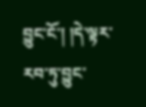བྱུང་ངོ་། །དེ་ལྟར་རབ་ཏུ་བྱུང་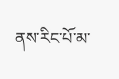ནས་རིང་པོ་མ་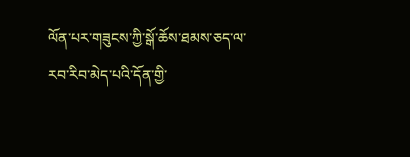ལོན་པར་གཟུངས་ཀྱི་སྒོ་ཆོས་ཐམས་ཅད་ལ་རབ་རིབ་མེད་པའི་དོན་གྱི་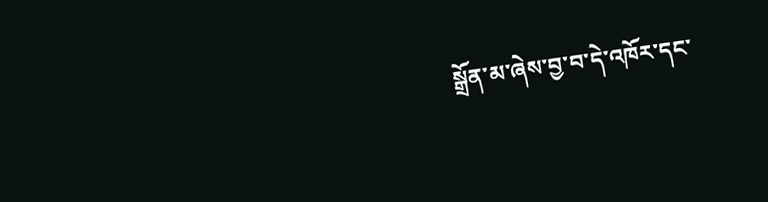སྒྲོན་མ་ཞེས་བྱ་བ་དེ་འཁོར་དང་